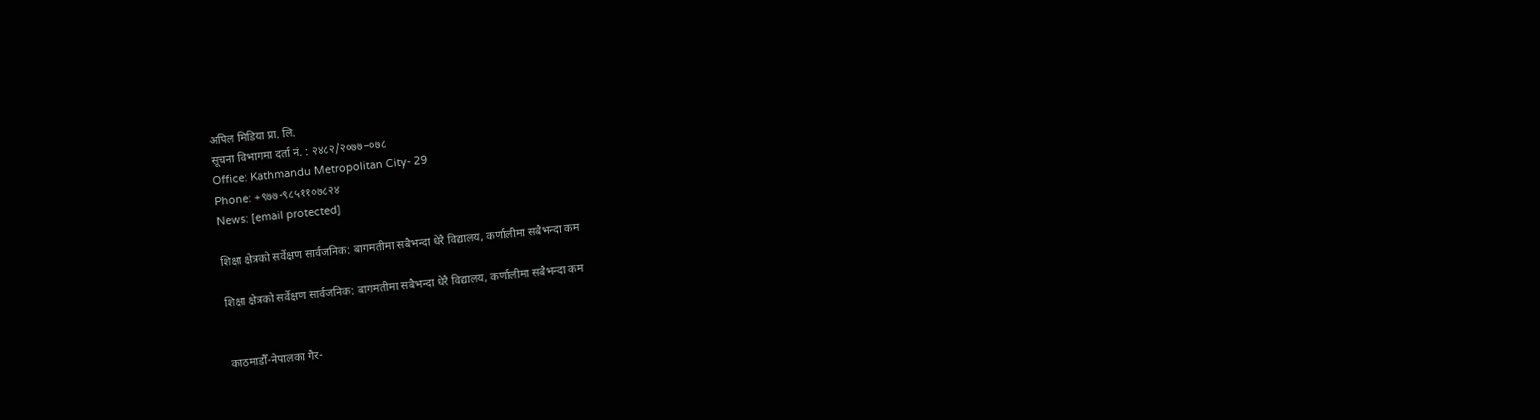अपिल मिडिया प्रा. लि.
सूचना विभागमा दर्ता नं. : २४८२/२०७७–०७८
Office: Kathmandu Metropolitan City- 29
Phone: +९७७-९८५११०७८२४
News: [email protected]

शिक्षा क्षेत्रको सर्वेक्षण सार्वजनिक: बागमतीमा सबैभन्दा धेरै विद्यालय, कर्णालीमा सबैभन्दा कम

शिक्षा क्षेत्रको सर्वेक्षण सार्वजनिक: बागमतीमा सबैभन्दा धेरै विद्यालय, कर्णालीमा सबैभन्दा कम


काठमाडौँ-नेपालका गैर-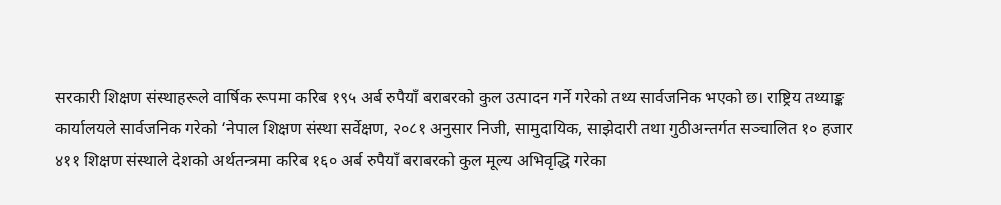सरकारी शिक्षण संस्थाहरूले वार्षिक रूपमा करिब १९५ अर्ब रुपैयाँ बराबरको कुल उत्पादन गर्ने गरेको तथ्य सार्वजनिक भएको छ। राष्ट्रिय तथ्याङ्क कार्यालयले सार्वजनिक गरेको ‘नेपाल शिक्षण संस्था सर्वेक्षण, २०८१ अनुसार निजी, सामुदायिक, साझेदारी तथा गुठीअन्तर्गत सञ्चालित १० हजार ४११ शिक्षण संस्थाले देशको अर्थतन्त्रमा करिब १६० अर्ब रुपैयाँ बराबरको कुल मूल्य अभिवृद्धि गरेका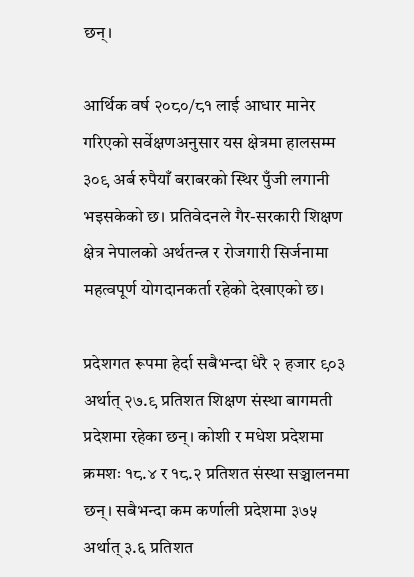छन्।

आर्थिक वर्ष २०८०/८१ लाई आधार मानेर गरिएको सर्वेक्षणअनुसार यस क्षेत्रमा हालसम्म ३०९ अर्ब रुपैयाँ बराबरको स्थिर पुँजी लगानी भइसकेको छ। प्रतिवेदनले गैर-सरकारी शिक्षण क्षेत्र नेपालको अर्थतन्त्र र रोजगारी सिर्जनामा महत्वपूर्ण योगदानकर्ता रहेको देखाएको छ।

प्रदेशगत रूपमा हेर्दा सबैभन्दा धेरै २ हजार ९०३ अर्थात् २७.९ प्रतिशत शिक्षण संस्था बागमती प्रदेशमा रहेका छन्। कोशी र मधेश प्रदेशमा क्रमशः १८.४ र १८.२ प्रतिशत संस्था सञ्चालनमा छन्। सबैभन्दा कम कर्णाली प्रदेशमा ३७५ अर्थात् ३.६ प्रतिशत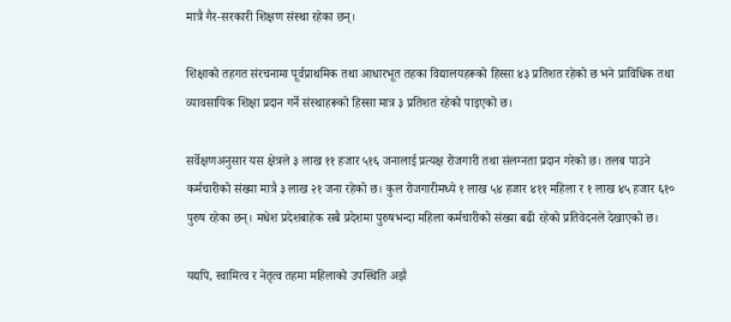मात्रै गैर-सरकारी शिक्षण संस्था रहेका छन्।

शिक्षाको तहगत संरचनामा पूर्वप्राथमिक तथा आधारभूत तहका विद्यालयहरूको हिस्सा ४३ प्रतिशत रहेको छ भने प्राविधिक तथा व्यावसायिक शिक्षा प्रदान गर्ने संस्थाहरूको हिस्सा मात्र ३ प्रतिशत रहेको पाइएको छ।

सर्वेक्षणअनुसार यस क्षेत्रले ३ लाख ११ हजार ५१६ जनालाई प्रत्यक्ष रोजगारी तथा संलग्नता प्रदान गरेको छ। तलब पाउने कर्मचारीको संख्या मात्रै ३ लाख २१ जना रहेको छ। कुल रोजगारीमध्ये १ लाख ५४ हजार ४११ महिला र १ लाख ४५ हजार ६१० पुरुष रहेका छन्। मधेश प्रदेशबाहेक सबै प्रदेशमा पुरुषभन्दा महिला कर्मचारीको संख्या बढी रहेको प्रतिवेदनले देखाएको छ।

यद्यपि, स्वामित्व र नेतृत्व तहमा महिलाको उपस्थिति अझै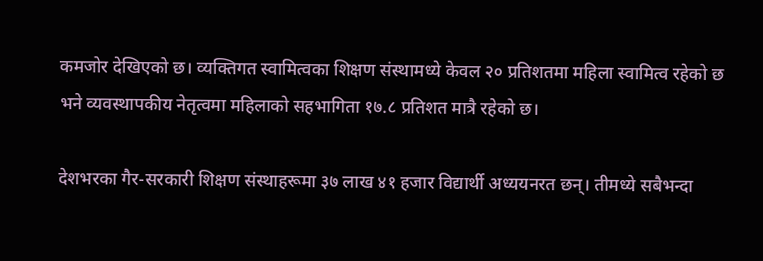कमजोर देखिएको छ। व्यक्तिगत स्वामित्वका शिक्षण संस्थामध्ये केवल २० प्रतिशतमा महिला स्वामित्व रहेको छ भने व्यवस्थापकीय नेतृत्वमा महिलाको सहभागिता १७.८ प्रतिशत मात्रै रहेको छ।

देशभरका गैर-सरकारी शिक्षण संस्थाहरूमा ३७ लाख ४१ हजार विद्यार्थी अध्ययनरत छन्। तीमध्ये सबैभन्दा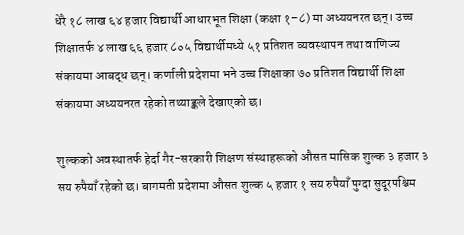धेरै १८ लाख ६४ हजार विद्यार्थी आधारभूत शिक्षा (कक्षा १–८) मा अध्ययनरत छन्। उच्च शिक्षातर्फ ४ लाख ६६ हजार ८०५ विद्यार्थीमध्ये ५१ प्रतिशत व्यवस्थापन तथा वाणिज्य संकायमा आबद्ध छन्। कर्णाली प्रदेशमा भने उच्च शिक्षाका ७० प्रतिशत विद्यार्थी शिक्षा संकायमा अध्ययनरत रहेको तथ्याङ्कले देखाएको छ।

शुल्कको अवस्थातर्फ हेर्दा गैर-सरकारी शिक्षण संस्थाहरूको औसत मासिक शुल्क ३ हजार ३ सय रुपैयाँ रहेको छ। बागमती प्रदेशमा औसत शुल्क ५ हजार १ सय रुपैयाँ पुग्दा सुदूरपश्चिम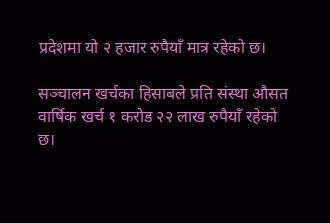प्रदेशमा यो २ हजार रुपैयाँ मात्र रहेको छ।

सञ्चालन खर्चका हिसाबले प्रति संस्था औसत वार्षिक खर्च १ करोड २२ लाख रुपैयाँ रहेको छ।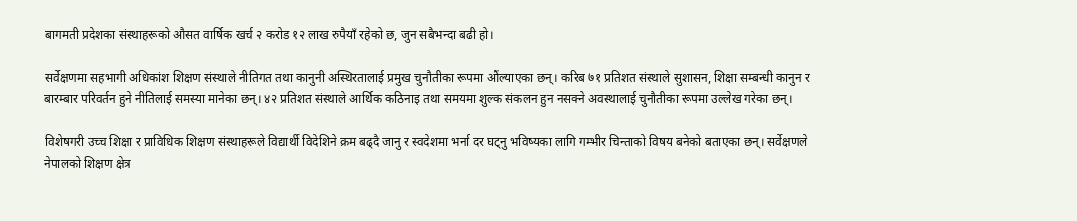बागमती प्रदेशका संस्थाहरूको औसत वार्षिक खर्च २ करोड १२ लाख रुपैयाँ रहेको छ, जुन सबैभन्दा बढी हो।

सर्वेक्षणमा सहभागी अधिकांश शिक्षण संस्थाले नीतिगत तथा कानुनी अस्थिरतालाई प्रमुख चुनौतीका रूपमा औंल्याएका छन्। करिब ७१ प्रतिशत संस्थाले सुशासन, शिक्षा सम्बन्धी कानुन र बारम्बार परिवर्तन हुने नीतिलाई समस्या मानेका छन्। ४२ प्रतिशत संस्थाले आर्थिक कठिनाइ तथा समयमा शुल्क संकलन हुन नसक्ने अवस्थालाई चुनौतीका रूपमा उल्लेख गरेका छन्।

विशेषगरी उच्च शिक्षा र प्राविधिक शिक्षण संस्थाहरूले विद्यार्थी विदेशिने क्रम बढ्दै जानु र स्वदेशमा भर्ना दर घट्नु भविष्यका लागि गम्भीर चिन्ताको विषय बनेको बताएका छन्। सर्वेक्षणले नेपालको शिक्षण क्षेत्र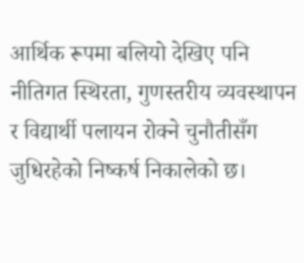आर्थिक रूपमा बलियो देखिए पनि नीतिगत स्थिरता, गुणस्तरीय व्यवस्थापन र विद्यार्थी पलायन रोक्ने चुनौतीसँग जुधिरहेको निष्कर्ष निकालेको छ।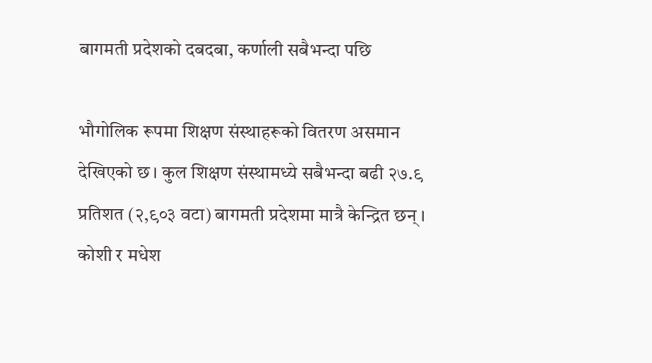बागमती प्रदेशको दबदबा, कर्णाली सबैभन्दा पछि

भौगोलिक रूपमा शिक्षण संस्थाहरूको वितरण असमान देखिएको छ। कुल शिक्षण संस्थामध्ये सबैभन्दा बढी २७.९ प्रतिशत (२,९०३ वटा) बागमती प्रदेशमा मात्रै केन्द्रित छन् । कोशी र मधेश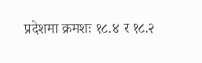प्रदेशमा क्रमशः १८.४ र १८.२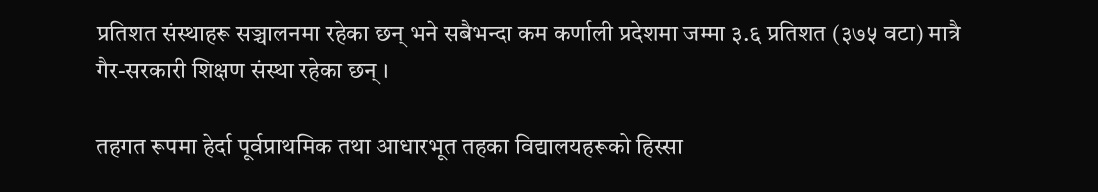प्रतिशत संस्थाहरू सञ्चालनमा रहेका छन् भने सबैभन्दा कम कर्णाली प्रदेशमा जम्मा ३.६ प्रतिशत (३७५ वटा) मात्रै गैर-सरकारी शिक्षण संस्था रहेका छन् ।

तहगत रूपमा हेर्दा पूर्वप्राथमिक तथा आधारभूत तहका विद्यालयहरूको हिस्सा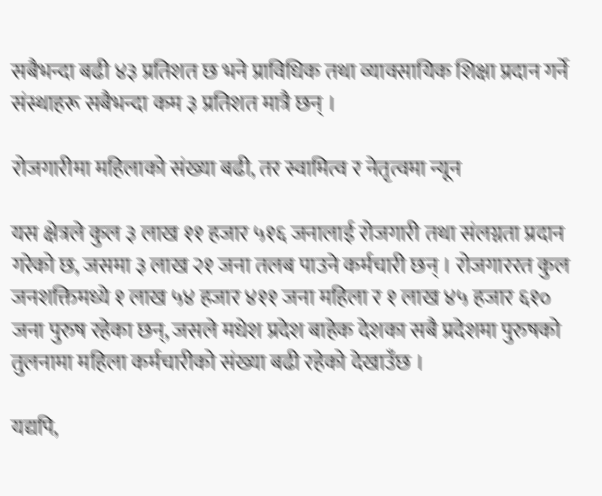सबैभन्दा बढी ४३ प्रतिशत छ भने प्राविधिक तथा व्यावसायिक शिक्षा प्रदान गर्ने संस्थाहरू सबैभन्दा कम ३ प्रतिशत मात्रै छन् ।

रोजगारीमा महिलाको संख्या बढी, तर स्वामित्व र नेतृत्वमा न्यून

यस क्षेत्रले कुल ३ लाख ११ हजार ५१६ जनालाई रोजगारी तथा संलग्नता प्रदान गरेको छ, जसमा ३ लाख २१ जना तलब पाउने कर्मचारी छन् । रोजगाररत कुल जनशक्तिमध्ये १ लाख ५४ हजार ४११ जना महिला र १ लाख ४५ हजार ६१० जना पुरुष रहेका छन्, जसले मधेश प्रदेश बाहेक देशका सबै प्रदेशमा पुरुषको तुलनामा महिला कर्मचारीको संख्या बढी रहेको देखाउँछ ।

यद्यपि,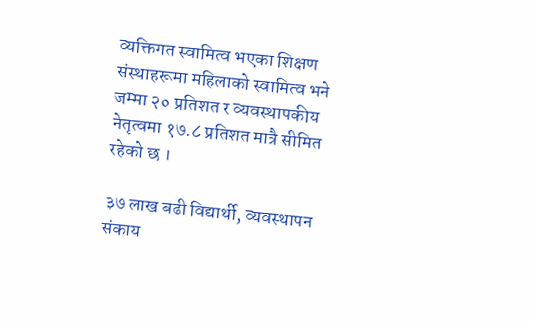व्यक्तिगत स्वामित्व भएका शिक्षण संस्थाहरूमा महिलाको स्वामित्व भने जम्मा २० प्रतिशत र व्यवस्थापकीय नेतृत्वमा १७.८ प्रतिशत मात्रै सीमित रहेको छ ।

३७ लाख बढी विद्यार्थी, व्यवस्थापन संकाय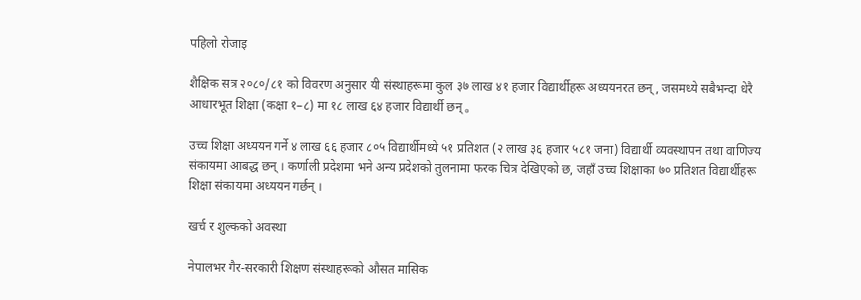पहिलो रोजाइ

शैक्षिक सत्र २०८०/८१ को विवरण अनुसार यी संस्थाहरूमा कुल ३७ लाख ४१ हजार विद्यार्थीहरू अध्ययनरत छन्, जसमध्ये सबैभन्दा धेरै आधारभूत शिक्षा (कक्षा १–८) मा १८ लाख ६४ हजार विद्यार्थी छन् 。

उच्च शिक्षा अध्ययन गर्ने ४ लाख ६६ हजार ८०५ विद्यार्थीमध्ये ५१ प्रतिशत (२ लाख ३६ हजार ५८१ जना) विद्यार्थी व्यवस्थापन तथा वाणिज्य संकायमा आबद्ध छन् । कर्णाली प्रदेशमा भने अन्य प्रदेशको तुलनामा फरक चित्र देखिएको छ, जहाँ उच्च शिक्षाका ७० प्रतिशत विद्यार्थीहरू शिक्षा संकायमा अध्ययन गर्छन् ।

खर्च र शुल्कको अवस्था

नेपालभर गैर-सरकारी शिक्षण संस्थाहरूको औसत मासिक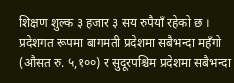शिक्षण शुल्क ३ हजार ३ सय रुपैयाँ रहेको छ । प्रदेशगत रूपमा बागमती प्रदेशमा सबैभन्दा महँगो (औसत रु. ५,१००) र सुदूरपश्चिम प्रदेशमा सबैभन्दा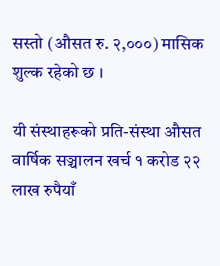सस्तो (औसत रु. २,०००) मासिक शुल्क रहेको छ ।

यी संस्थाहरूको प्रति-संस्था औसत वार्षिक सञ्चालन खर्च १ करोड २२ लाख रुपैयाँ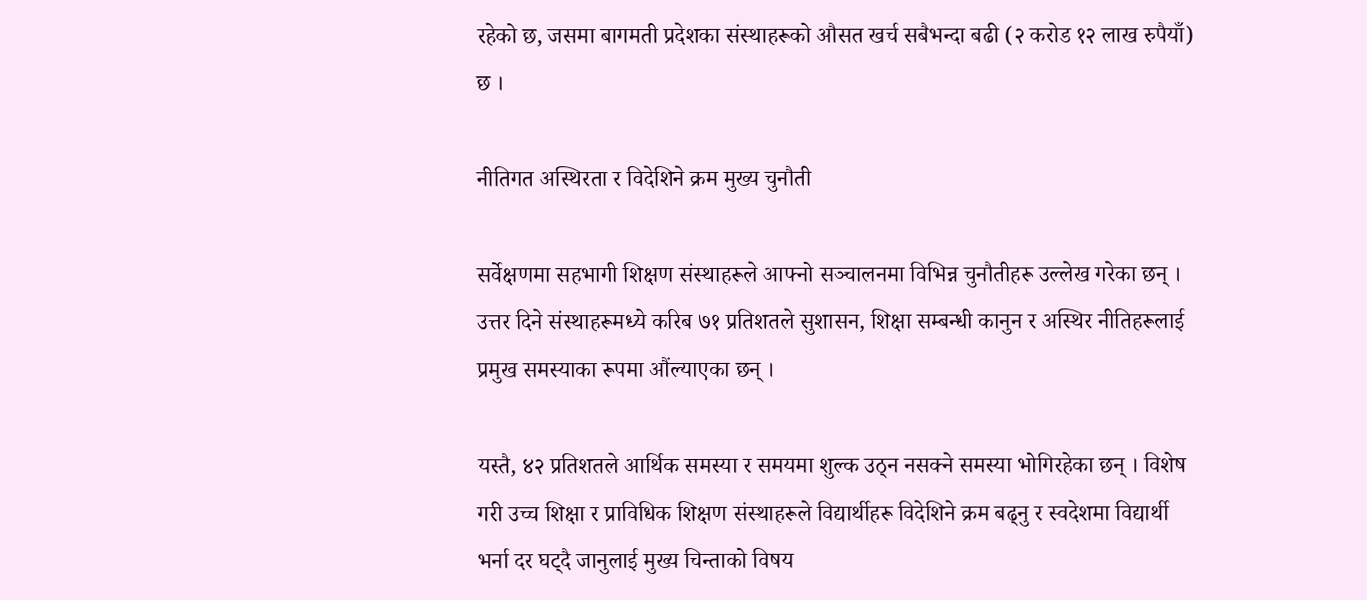रहेको छ, जसमा बागमती प्रदेशका संस्थाहरूको औसत खर्च सबैभन्दा बढी (२ करोड १२ लाख रुपैयाँ) छ ।

नीतिगत अस्थिरता र विदेशिने क्रम मुख्य चुनौती

सर्वेक्षणमा सहभागी शिक्षण संस्थाहरूले आफ्नो सञ्चालनमा विभिन्न चुनौतीहरू उल्लेख गरेका छन् । उत्तर दिने संस्थाहरूमध्ये करिब ७१ प्रतिशतले सुशासन, शिक्षा सम्बन्धी कानुन र अस्थिर नीतिहरूलाई प्रमुख समस्याका रूपमा औंल्याएका छन् ।

यस्तै, ४२ प्रतिशतले आर्थिक समस्या र समयमा शुल्क उठ्न नसक्ने समस्या भोगिरहेका छन् । विशेष गरी उच्च शिक्षा र प्राविधिक शिक्षण संस्थाहरूले विद्यार्थीहरू विदेशिने क्रम बढ्नु र स्वदेशमा विद्यार्थी भर्ना दर घट्दै जानुलाई मुख्य चिन्ताको विषय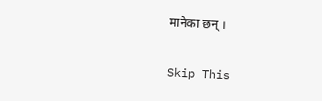मानेका छन् ।

Skip This